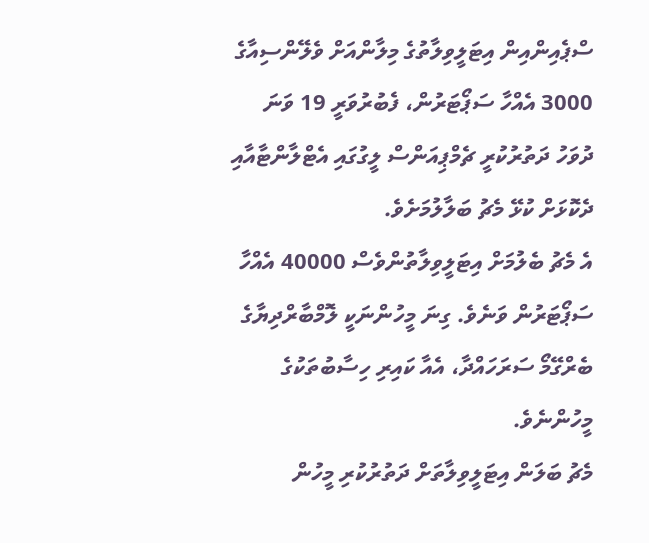ސްޕެއިންއިން އިޓަލީވިލާތުގެ މިލާންއަށް ވެލޭންސިއާގެ 3000 އެއްހާ ސަޕޯޓަރުން، ފެބުރުވަރީ 19 ވަނަ ދުވަހު ދަތުރުކުރީ ޗެމްޕިއަންސް ލީގުގައި އެޓްލާންޓާއާއި ދެކޮޅަށް ކުޅޭ މެޗު ބަލާލުމަށެވެ.
އެ މެޗު ބެލުމަށް އިޓަލީވިލާތުންވެސް 40000 އެއްހާ ސަޕޯޓަރުން ވަނެވެ. ގިނަ މީހުންނަކީ ލޮމްބާރްދިޔާގެ ބެރްގޭމޯ ސަރަހައްދާ، އެއާ ކައިރި ހިސާބުތަކުގެ މީހުންނެވެ.
މެޗު ބަލަން އިޓަލީވިލާތަށް ދަތުރުކުރި މީހުން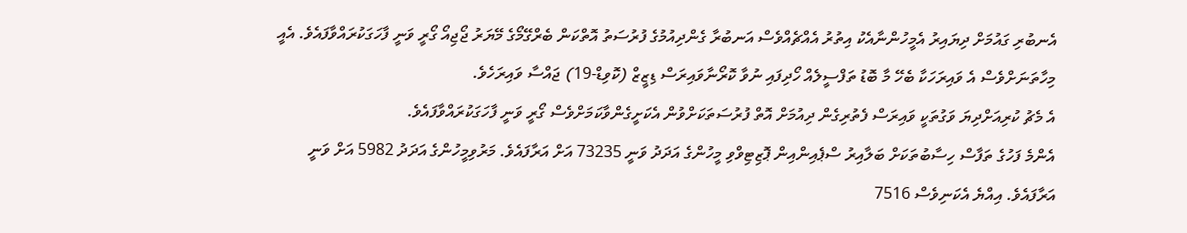އެނބުރި ގައުމަށް ދިޔައިރު އެމީހުންނާއެކު އިތުރު އެއްޗެއްވެސް އަނބުރާ ގެންދިއުމުގެ ފުރުސަތު އޮތްކަން ބެރްގޭމޯގެ މޭޔަރު ޖޯޖިއޯ ގޯރީ ވަނީ ފާހަގަކުރައްވާފައެވެ. އެއީ މިހާތަނަށްވެސް އެ ވައިރަހަކާ ބެހޭ މާ ބޮޑު ތަފްސީލެއް ހޯދިފައި ނުވާ ކޮރޯނާވައިރަސް ޑިޒީޒް (ކޮވިޑް-19) ޖައްސާ ވައިރަހެވެ.
އެ މެޗު ކުރިއަށްދިޔަ ވަގުތަކީ ވައިރަސް ފެތުރިގެން ދިއުމަށް އޮތް ފުރުސަތަކަށްވުން އެކަށީގެންވާކަމަށްވެސް ގޯރީ ވަނީ ފާހަގަކުރައްވާފައެވެ.
އެންމެ ފަހުގެ ތަފާސް ހިސާބުތަކަށް ބަލާއިރު ސްޕެއިންއިން ޕޮޒިޓިވްވި މީހުންގެ އަދަދު ވަނީ 73235 އަށް އަރާފައެވެ. މަރުވިމީހުންގެ އަދަދު 5982 އަށް ވަނީ އަރާފައެވެ. އިއްޔެ އެކަނިވެސް 7516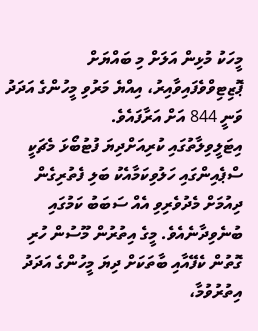މީހަކު މުޅިން އަލަށް މި ބައްޔަށް ޕޮޒިޓިވްވެފައިވާއިރު، އިއްޔެ މަރުވި މީހުންގެ އަދަދު ވަނީ 844 އަށް އަރާފައެވެ.
އިޓަލީވިލާތުގައި ކުރިއަށްދިޔަ ފުޓުބޯޅަ މެޗަކީ ސްޕެއިންގައި ހަލުވިކަމާއެކު ބަލި ފެތުރިގެން ދިއުމަށް މެދުވެރިވި އެއް ސަބަބު ކަމުގައި ބުނެވިދާނެއެވެ. މީގެ އިތުރުން މޫސުން ހުރި ގޮތުން ކެފޭއާއި ބާތަކަށް ދިޔަ މީހުންގެ އަދަދު އިތުރުވުމާ،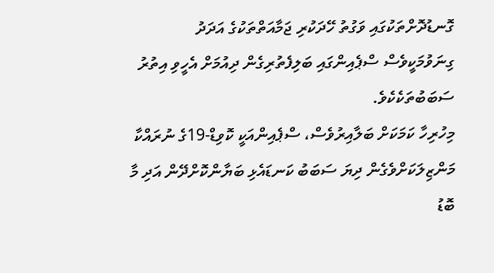ގޮނޑުދޮށްތަކުގައި ވަގުތު ހޭދަކުރި ޖަމާއަތްތަކުގެ އަދަދު ގިނަވުމަކީވެސް ސްޕެއިންގައި ބަލިފެތުރިގެން ދިއުމަށް އެހީވި އިތުރު ސަބަބުތަކެކެވެ.
މިހުރިހާ ކަމަކަށް ބަލާއިރުވެސް، ސްޕެއިންއަކީ ކޮވިޑް-19ގެ ނުރައްކާ މަންޒިލަކަށްވެގެން ދިޔަ ސަބަބު ކަނޑައެޅި ބަޔާންކޮށްދޭން އަދި މާ ބޮޑު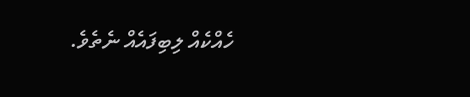ހެއްކެއް ލިބިފައެއް ނެތެވެ.